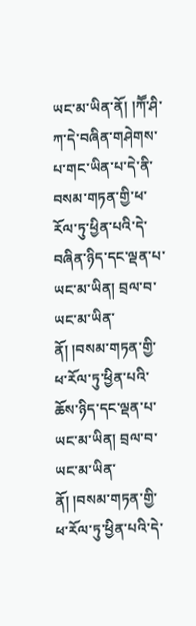ཡང་མ་ཡིན་ནོ། །ཀཽ་ཤི་ཀ་དེ་བཞིན་གཤེགས་པ་གང་ཡིན་པ་དེ་ནི་བསམ་གཏན་གྱི་ཕ་རོལ་ཏུ་ཕྱིན་པའི་དེ་བཞིན་ཉིད་དང་ལྡན་པ་ཡང་མ་ཡིན། བྲལ་བ་ཡང་མ་ཡིན་ནོ། །བསམ་གཏན་གྱི་ཕ་རོལ་ཏུ་ཕྱིན་པའི་ཆོས་ཉིད་དང་ལྡན་པ་ཡང་མ་ཡིན། བྲལ་བ་ཡང་མ་ཡིན་ནོ། །བསམ་གཏན་གྱི་ཕ་རོལ་ཏུ་ཕྱིན་པའི་དེ་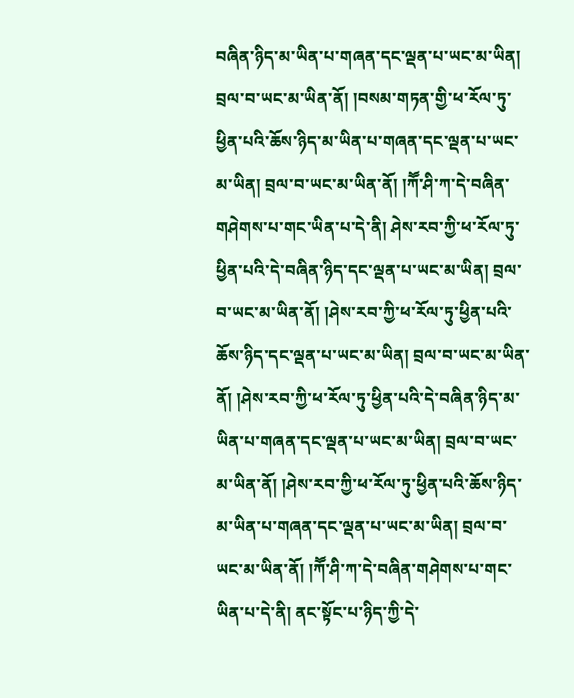བཞིན་ཉིད་མ་ཡིན་པ་གཞན་དང་ལྡན་པ་ཡང་མ་ཡིན། བྲལ་བ་ཡང་མ་ཡིན་ནོ། །བསམ་གཏན་གྱི་ཕ་རོལ་ཏུ་ཕྱིན་པའི་ཆོས་ཉིད་མ་ཡིན་པ་གཞན་དང་ལྡན་པ་ཡང་མ་ཡིན། བྲལ་བ་ཡང་མ་ཡིན་ནོ། །ཀཽ་ཤི་ཀ་དེ་བཞིན་གཤེགས་པ་གང་ཡིན་པ་དེ་ནི། ཤེས་རབ་ཀྱི་ཕ་རོལ་ཏུ་ཕྱིན་པའི་དེ་བཞིན་ཉིད་དང་ལྡན་པ་ཡང་མ་ཡིན། བྲལ་བ་ཡང་མ་ཡིན་ནོ། །ཤེས་རབ་ཀྱི་ཕ་རོལ་ཏུ་ཕྱིན་པའི་ཆོས་ཉིད་དང་ལྡན་པ་ཡང་མ་ཡིན། བྲལ་བ་ཡང་མ་ཡིན་ནོ། །ཤེས་རབ་ཀྱི་ཕ་རོལ་ཏུ་ཕྱིན་པའི་དེ་བཞིན་ཉིད་མ་ཡིན་པ་གཞན་དང་ལྡན་པ་ཡང་མ་ཡིན། བྲལ་བ་ཡང་མ་ཡིན་ནོ། །ཤེས་རབ་ཀྱི་ཕ་རོལ་ཏུ་ཕྱིན་པའི་ཆོས་ཉིད་མ་ཡིན་པ་གཞན་དང་ལྡན་པ་ཡང་མ་ཡིན། བྲལ་བ་ཡང་མ་ཡིན་ནོ། །ཀཽ་ཤི་ཀ་དེ་བཞིན་གཤེགས་པ་གང་ཡིན་པ་དེ་ནི། ནང་སྟོང་པ་ཉིད་ཀྱི་དེ་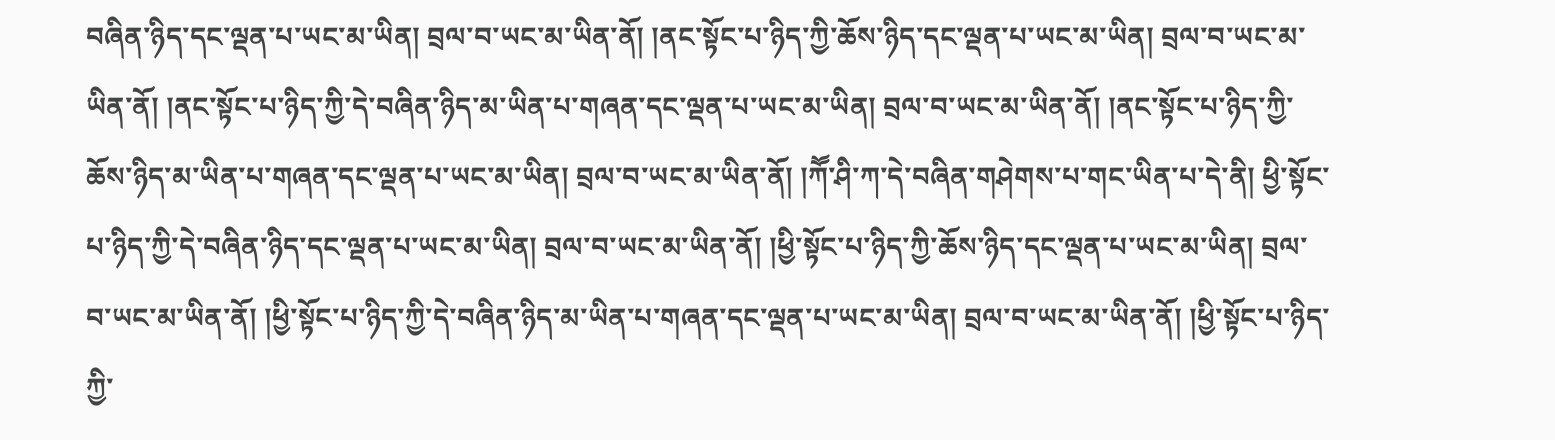བཞིན་ཉིད་དང་ལྡན་པ་ཡང་མ་ཡིན། བྲལ་བ་ཡང་མ་ཡིན་ནོ། །ནང་སྟོང་པ་ཉིད་ཀྱི་ཆོས་ཉིད་དང་ལྡན་པ་ཡང་མ་ཡིན། བྲལ་བ་ཡང་མ་ཡིན་ནོ། །ནང་སྟོང་པ་ཉིད་ཀྱི་དེ་བཞིན་ཉིད་མ་ཡིན་པ་གཞན་དང་ལྡན་པ་ཡང་མ་ཡིན། བྲལ་བ་ཡང་མ་ཡིན་ནོ། །ནང་སྟོང་པ་ཉིད་ཀྱི་ཆོས་ཉིད་མ་ཡིན་པ་གཞན་དང་ལྡན་པ་ཡང་མ་ཡིན། བྲལ་བ་ཡང་མ་ཡིན་ནོ། །ཀཽ་ཤི་ཀ་དེ་བཞིན་གཤེགས་པ་གང་ཡིན་པ་དེ་ནི། ཕྱི་སྟོང་པ་ཉིད་ཀྱི་དེ་བཞིན་ཉིད་དང་ལྡན་པ་ཡང་མ་ཡིན། བྲལ་བ་ཡང་མ་ཡིན་ནོ། །ཕྱི་སྟོང་པ་ཉིད་ཀྱི་ཆོས་ཉིད་དང་ལྡན་པ་ཡང་མ་ཡིན། བྲལ་བ་ཡང་མ་ཡིན་ནོ། །ཕྱི་སྟོང་པ་ཉིད་ཀྱི་དེ་བཞིན་ཉིད་མ་ཡིན་པ་གཞན་དང་ལྡན་པ་ཡང་མ་ཡིན། བྲལ་བ་ཡང་མ་ཡིན་ནོ། །ཕྱི་སྟོང་པ་ཉིད་ཀྱི་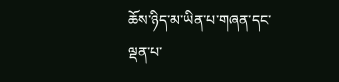ཆོས་ཉིད་མ་ཡིན་པ་གཞན་དང་ལྡན་པ་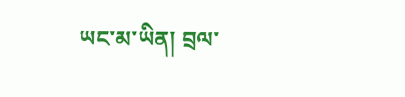ཡང་མ་ཡིན། བྲལ་